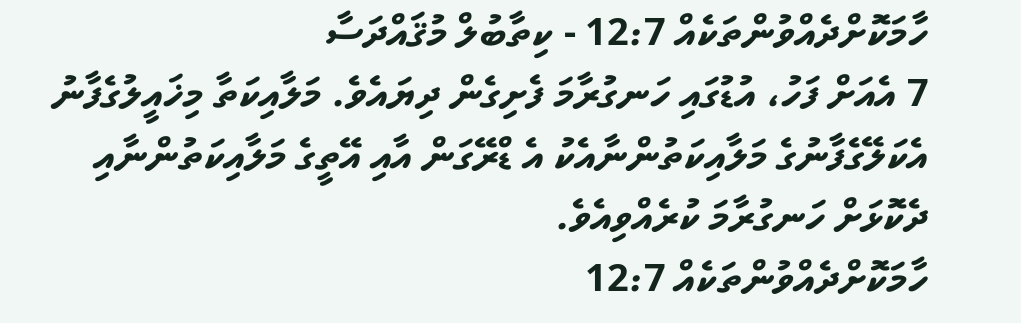ހާމަކޮށްދެއްވުންތަކެއް 12:7 - ކިތާބުލް މުޤައްދަސާ
7 އެއަށް ފަހު، އުޑުގައި ހަނގުރާމަ ފެށިގެން ދިޔައެވެ. މަލާއިކަތާ މިޚައީލުގެފާނު އެކަލޭގެފާނުގެ މަލާއިކަތުންނާއެކު އެ ޑްރޭގަން އާއި އޭތީގެ މަލާއިކަތުންނާއި ދެކޮޅަށް ހަނގުރާމަ ކުރެއްވިއެވެ.
ހާމަކޮށްދެއްވުންތަކެއް 12:7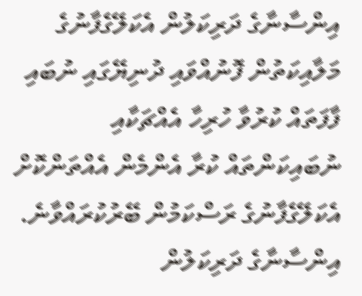އިންސާނާގެ ދަރިކަލުން އެކަލޭގެފާނުގެ މަލާއިކަތުން ފޮނުއްވައި ދުނިޔޭގައި ނުބައި ފާފަތައް ކުރުވާ ހުރިހާ އެއްޗަކާއި ނުބައިކަންތައް ކުރާ އެންމެން އެއްތަންކޮށް އެކަލޭގެފާނުގެ ރަސްކަމުން ބޭރުކުރައްވާނެ.
އިންސާނާގެ ދަރިކަލުން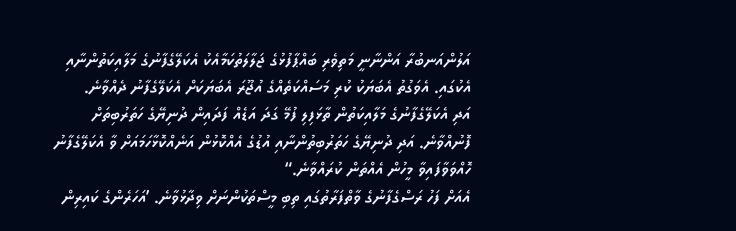އަލުންއަނބުރާ އަންނާނީ މަތިވެރި ބައްޕާފުޅުގެ ޖަލާލަތުކަމާއެކު އެކަލޭގެފާނުގެ މަލާއިކަތުންނާއި އެކުގައި. އެވަގުތު އެބަޔަކު ކުރި މަސައްކަތެއްގެ އުޖޫރަ އެބަޔަކަށް އެކަލޭގެފާނު ދެއްވާނެ.
އަދި އެކަލޭގެފާނުގެ މަލާއިކަތުން ތާޅަފިލި ފުމޭ ގަދަ އަޑެއް ފަދައިން ދުނިޔޭގެ ހަތަރުބިތަށް ފޮނުއްވާނެ. އަދި ދުނިޔޭގެ ހަތަރުބިތުންނާއި އުޑުގެ އެއްކޮޅުން އަނެއްކޮޅާހަމައަށް ވާ އެކަލޭގެފާނު ހޮއްވަވާފައިވާ މީހުން އެއްތަން ކުރައްވާނެ.“
އެއަށް ފަހު ރަސްގެފާނުގެ ވާތްފަރާތުގައި ތިބި މީސްތަކުންނަށް ވިދާޅުވާނެ. ’އަހަރެންގެ ކައިރިން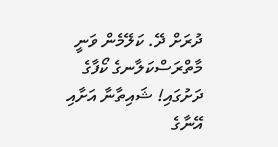ދުރަށް ދޭ. ކަލޭމެން ވަނީ މާތްރަސްކަލާނގެ ކޯފާގެ ދަށުގައި! ޝައިތާނާ އަށާއި އޭނާގެ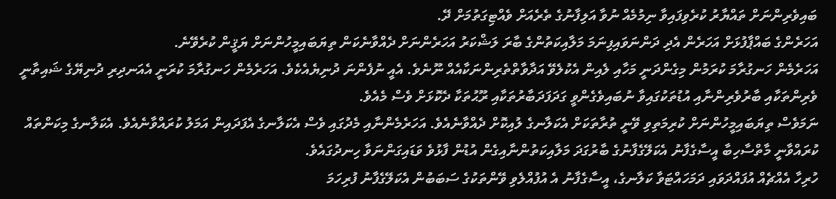ބައިވެރިންނަށް ތައްޔާރު ކުރެވިފައިވާ ނިމުމެއް ނުވާ އަލިފާނުގެ ތެރެއަށް ވެއްޓިގަތުމަށް ދޭ.
އަހަރެންގެ ބައްޕާފުޅަށް އަހަރެން އެދި ދަންނަވައިފިނަމަ މަލާއިކަތުންގެ ބާރަ ލަޝްކަރު އަހަރެންނަށް ދެއްވާނެކަން ތިޔަބައިމީހުންނަށް ޔަޤީން ކުރެވޭނެ.
އަހަރެމެން ހަނގުރާމަ ކުރަމުން މިގެންދަނީ މަހާއި ލެއިން އެކުލެވޭ އަދާވާތްތެރިންނަކާއެއް ނޫނެވެ. އެއީ ނުފެންނަ ދުނިޔެއެކެވެ. އަހަރެމެން ހަނގުރާމަ ކުރަނީ އެއަނދިރި ދުނިޔޭގެ ޝައިތާނީ ވެރިންތަކާއި ބާރުވެރިންނާއި އުޑުތަކުގައިވާ ނުބައިވެގެންވީ ގަދަފަދަބާރުތަކާއި ރޫޙުތަކާ ދެކޮޅަށް ވެސް މެއެވެ.
ނަމަވެސް ތިޔަބައިމީހުންނަށް ކުރިމަތިވި ވޭނީ ތުރާތަކަށް އެކަލާނގެ ލުއިކޮށް ދެއްވާނެއެވެ. އަހަރެމެންނާއި މެދުގައި ވެސް އެކަލާނގެ އެފަދައިން އަމަލު ކުރައްވާނެއެވެ. އެކަލާނގެ މިކަންތައް ކުރައްވާނީ މާތްސާހިބާ އީސާގެފާނު އެކަލޭގެފާނުގެ ބާރުގަދަ މަލާއިކަތުންނާއިގެން އުޑުން ފާޅުވެ ވަޑައިގަންނަވާ ހިނދުގައެވެ.
ހުރިހާ އެއްޗެއް އުފައްދަވައި ދަމަހައްޓަވާ ކަލާނގެ، އީސާގެފާނު އެ އުފުއްލެވި ވޭންތަކުގެ ސަބަބުން އެކަލޭގެފާނު ފުރިހަމަ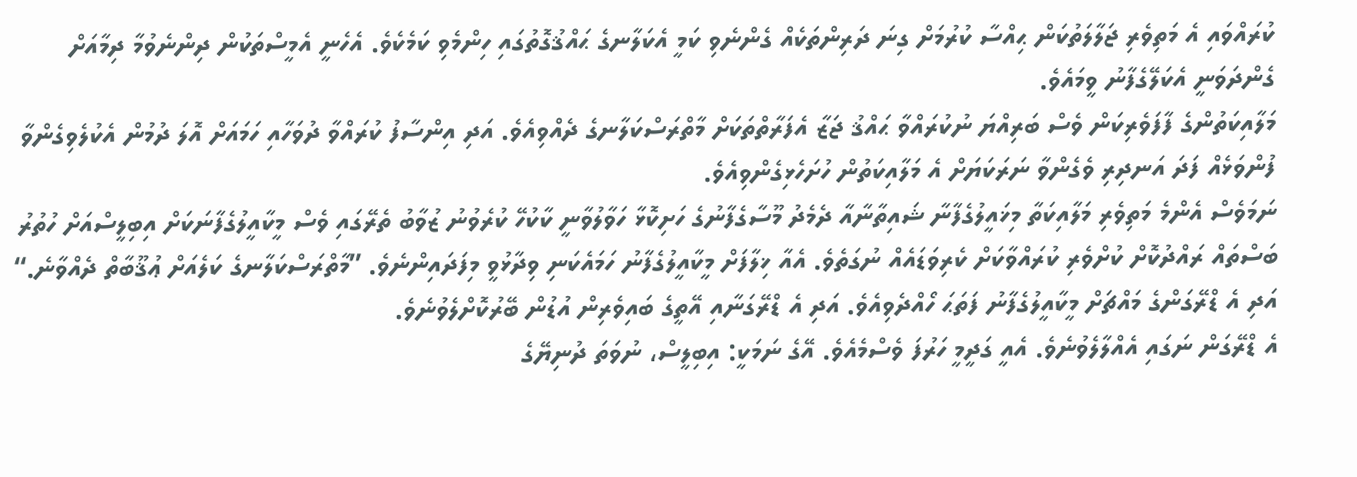ކުރައްވައި އެ މަތިވެރި ޖަލާލަތުކަން ޙިއްސާ ކުރުމަށް ގިނަ ދަރިންތަކެއް ގެންނެވި ކަމީ އެކަލާނގެ ޙައްޤުގޮތުގައި ހިންމެވި ކަމެކެވެ. އެހެނީ އެމީސްތަކުން ދިންނެވުމާ ދިމާއަށް ގެންދަވަނީ އެކަލޭގެފާނު ވީމައެވެ.
މަލާއިކަތުންގެ ފާފަވެރިކަން ވެސް ބަރިއްޔަ ނުކުރައްވާ ޙައްޤު ޖަޒާ އެފަރާތްތަކަށް މާތްރަސްކަލާނގެ ދެއްވިއެވެ. އަދި އިންސާފު ކުރައްވާ ދުވަހާއި ހަމައަށް އޮލަ ދުމުން އެކުލެވިގެންވާ ފުންވަޅެއް ފަދަ އަނދިރި ވެގެންވާ ނަރަކަޔަށް އެ މަލާއިކަތުން ހުށަހެޅިގެންވިއެވެ.
ނަމަވެސް އެންމެ މަތިވެރި މަލާއިކަތާ މިޚައީލުގެފާނާ ޝައިތާނާއާ ދެމެދު މޫސާގެފާނުގެ ހަށިކޮޅާ ހަވާލުވާނީ ކާކުހޭ ކުރެވުނު ޒުވާބު ތެރޭގައި ވެސް މީކާއީލުގެފާނަކަށް އިބިލީސްއަށް ހުތުރު ބަސްތައް ރައްދުކޮށް ކުށްވެރި ކުރައްވާކަށް ކެރިވަޑައެއް ނުގަތެވެ. އެއާ ޚިލާފަށް މީކާއީލުގެފާނު ހަމައެކަނި ވިދާޅުވީ މިފަދައިންނެވެ. ”މާތްރަސްކަލާނގެ ކަލެއަށް ޢުޤޫބާތް ދެއްވާނެ.“
އަދި އެ ޑްރޭގަންގެ މައްޗަށް މީކާއީލުގެފާނު ފަތަޙަ ހޯއްދެވިއެވެ. އަދި އެ ޑްރޭގަނާއި އޭތީގެ ބައިވެރިން އުޑުން ބޭރުކޮށްލެވުނެވެ.
އެ ޑްރޭގަން ނަގައި އެއްލާލެވުނެވެ. އެއީ ގަދީމީ ހަރުފަ ވެސްމެއެވެ. އޭގެ ނަމަކީ: އިބިލީސް، ނުވަތަ ދުނިޔޭގެ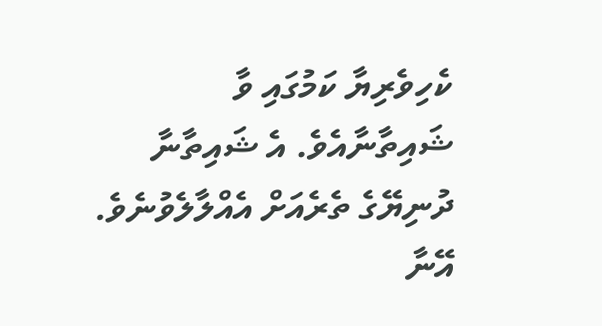ކެހިވެރިޔާ ކަމުގައި ވާ ޝައިތާނާއެވެ. އެ ޝައިތާނާ ދުނިޔޭގެ ތެރެއަށް އެއްލާލެވުނެވެ. އޭނާ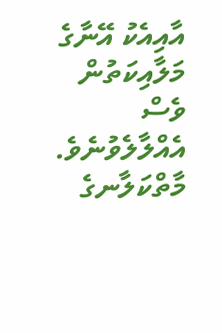އާއިއެކު އޭނާގެ މަލާއިކަތުން ވެސް އެއްލާލެވުނެވެ.
މާތްކަލާނގެ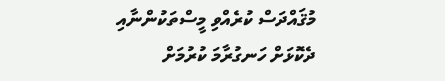މުޤައްދަސް ކުރެއްވި މީސްތަކުންނާއި ދެކޮޅަށް ހަނގުރާމަ ކުރުމަށް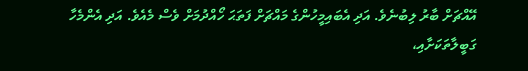އޭއްޗަށް ބާރު ލިބުނެވެ. އަދި އެބައިމީހުންގެ މައްޗަށް ފަތަޙަ ހޯއްދުމަށް ވެސް މެއެވެ. އަދި އެންމެހާ ގަބީލާތަކަށާއި،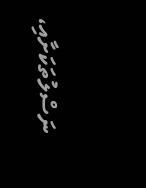ނަސްލުތަކަށާއި،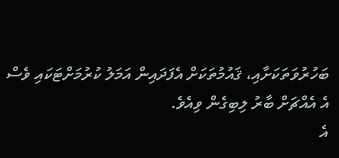ބަހުރުވަތަކަށާއި، ޤައުމުތަކަށް އެފަދައިން އަމަލު ކުރުމަށްޓަކައި ވެސް އެ އެއްޗަށް ބާރު ލިބިގެން ވިއެވެ.
އެ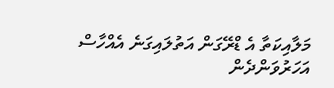މަލާއިކަތާ އެ ޑްރޭގަން އަތުލައިގަނެ އެއްހާސް އަހަރުވަންދެން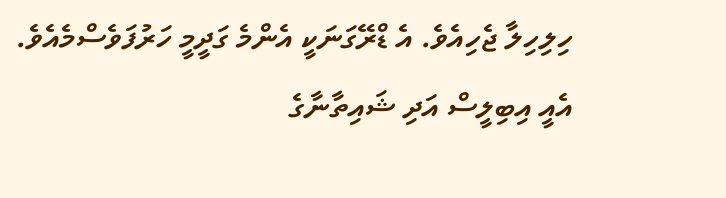ހިލިހިލާ ޖެހިއެވެ. އެ ޑްރޭގަނަކީ އެންމެ ގަދީމީ ހަރުފަވެސްމެއެވެ. އެއީ އިބިލީސް އަދި ޝައިތާނާގެ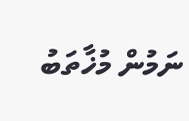ނަމުން މުޚާތަބު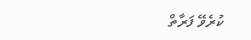ކުރެވޭ ފަރާތް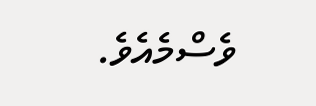ވެސްމެއެވެ.